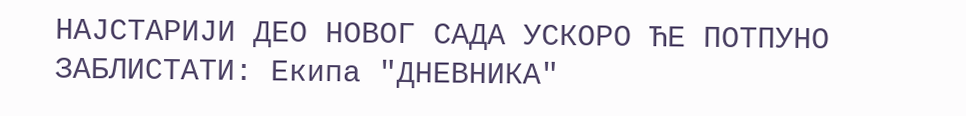НАЈСТАРИЈИ ДЕО НОВОГ САДА УСКОРО ЋЕ ПОТПУНО ЗАБЛИСТАТИ: Екипа "ДНЕВНИКА"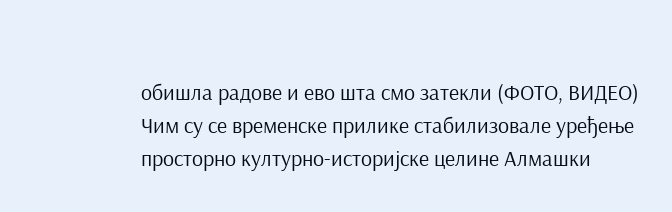обишла радове и ево шта смо затекли (ФОТО, ВИДЕО)
Чим су се временске прилике стабилизовале уређење просторно културно-историјске целине Алмашки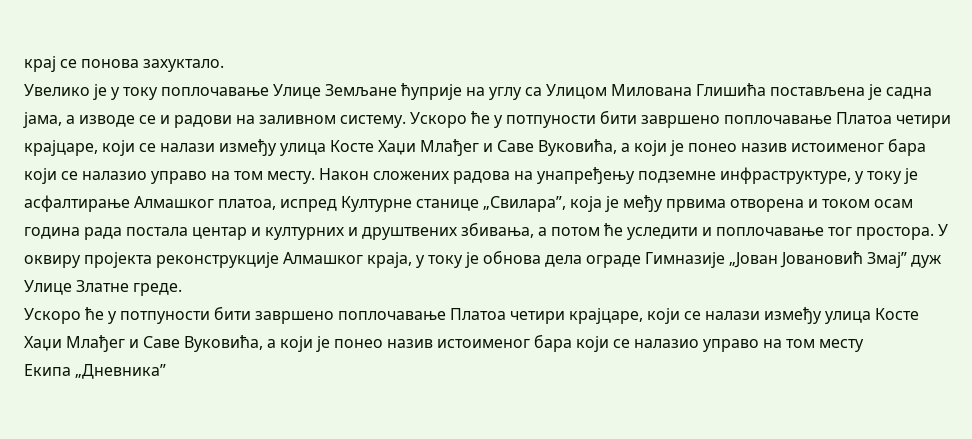крај се понова захуктало.
Увелико је у току поплочавање Улице Земљане ћуприје на углу са Улицом Милована Глишића постављена је садна јама, а изводе се и радови на заливном систему. Ускоро ће у потпуности бити завршено поплочавање Платоа четири крајцаре, који се налази између улица Косте Хаџи Млађег и Саве Вуковића, а који је понео назив истоименог бара који се налазио управо на том месту. Након сложених радова на унапређењу подземне инфраструктуре, у току је асфалтирање Алмашког платоа, испред Културне станице „Свилара”, која је међу првима отворена и током осам година рада постала центар и културних и друштвених збивања, а потом ће уследити и поплочавање тог простора. У оквиру пројекта реконструкције Алмашког краја, у току је обнова дела ограде Гимназије „Јован Јовановић Змај” дуж Улице Златне греде.
Ускоро ће у потпуности бити завршено поплочавање Платоа четири крајцаре, који се налази између улица Косте Хаџи Млађег и Саве Вуковића, а који је понео назив истоименог бара који се налазио управо на том месту
Екипа „Дневника”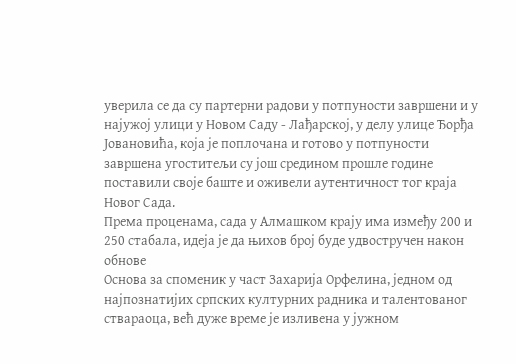уверила се да су партерни радови у потпуности завршени и у најужој улици у Новом Саду - Лађарској, у делу улице Ђорђа Јовановића, која је поплочана и готово у потпуности завршена угоститељи су још средином прошле године поставили своје баште и оживели аутентичност тог краја Новог Сада.
Према проценама, сада у Алмашком крају има између 200 и 250 стабала, идеја је да њихов број буде удвостручен након обнове
Основа за споменик у част Захарија Орфелина, једном од најпознатијих српских културних радника и талентованог ствараоца, већ дуже време је изливена у јужном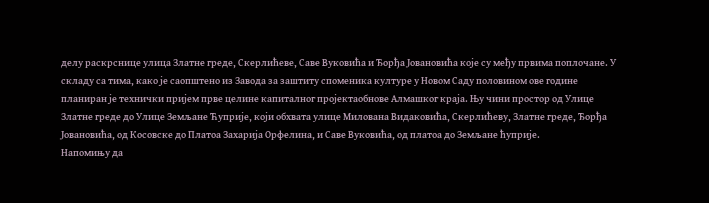делу раскрснице улица Златне греде, Скерлићеве, Саве Вуковића и Ђорђа Јовановића које су међу првима поплочане. У складу са тима, како је саопштено из Завода за заштиту споменика културе у Новом Саду половином ове године планиран је технички пријем прве целине капиталног пројектаобнове Алмашког краја. Њу чини простор од Улице Златне греде до Улице Земљане Ћуприје, који обхвата улице Милована Видаковића, Скерлићеву, Златне греде, Ђорђа Јовановића, од Косовске до Платоа Захарија Орфелина, и Саве Вуковића, од платоа до Земљане ћуприје.
Напомињу да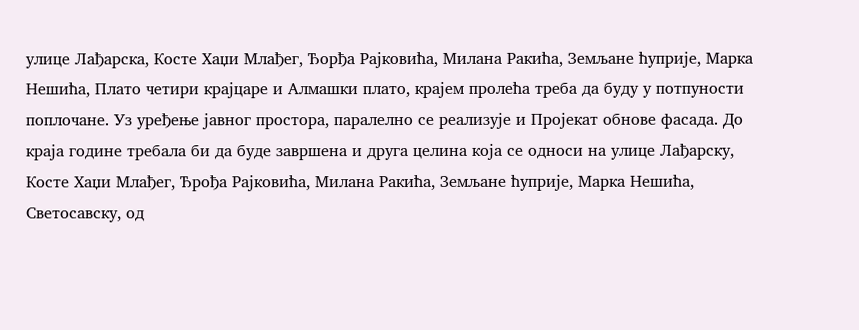улице Лађарска, Косте Хаџи Млађег, Ђорђа Рајковића, Милана Ракића, Земљане ћуприје, Марка Нешића, Плато четири крајцаре и Алмашки плато, крајем пролећа треба да буду у потпуности поплочане. Уз уређење јавног простора, паралелно се реализује и Пројекат обнове фасада. До краја године требала би да буде завршена и друга целина која се односи на улице Лађарску, Косте Хаџи Млађег, Ђрођа Рајковића, Милана Ракића, Земљане ћуприје, Марка Нешића, Светосавску, од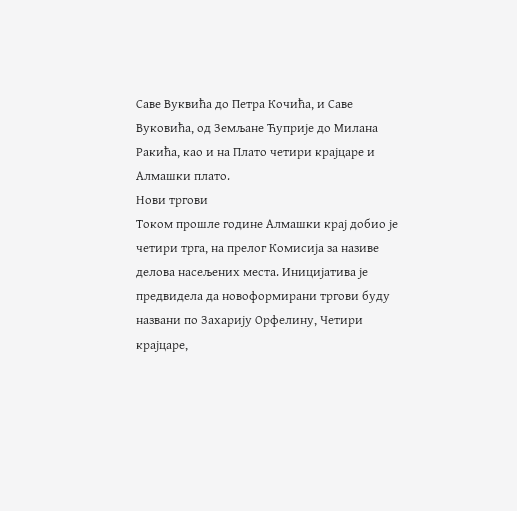Саве Вуквића до Петра Кочића, и Саве Вуковића, од Земљане Ћуприје до Милана Ракића, као и на Плато четири крајцаре и Алмашки плато.
Нови тргови
Током прошле године Алмашки крај добио је четири трга, на прелог Комисија за називе делова насељених места. Иницијатива је предвидела да новоформирани тргови буду названи по Захарију Орфелину, Четири крајцаре,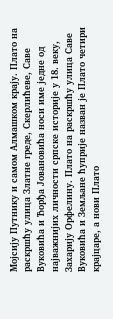Мојсију Путнику и самом Алмашком крају. Плато на раскршћу улица Златне греде, Скерлићеве, Саве Вуковића и Ђорђа Јовановића носи име једне од најважнијих личности српске историје у 18. веку, Захарију Орфелину. Плато на раскршћу улица Саве Вуковића и Земљане ћуприје назван је Плато четири крајцаре, а нови Плато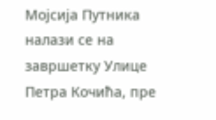Мојсија Путника налази се на завршетку Улице Петра Кочића, пре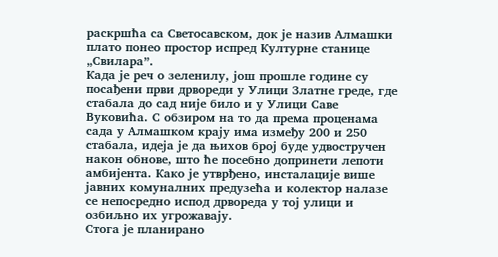раскршћа са Светосавском, док је назив Алмашки плато понео простор испред Културне станице „Свилара”.
Када је реч о зеленилу, још прошле године су посађени први дрвореди у Улици Златне греде, где стабала до сад није било и у Улици Саве Вуковића. С обзиром на то да према проценама сада у Алмашком крају има између 200 и 250 стабала, идеја је да њихов број буде удвостручен након обнове, што ће посебно допринети лепоти амбијента. Како је утврђено, инсталације више јавних комуналних предузећа и колектор налазе се непосредно испод дрвореда у тој улици и озбиљно их угрожавају.
Стога је планирано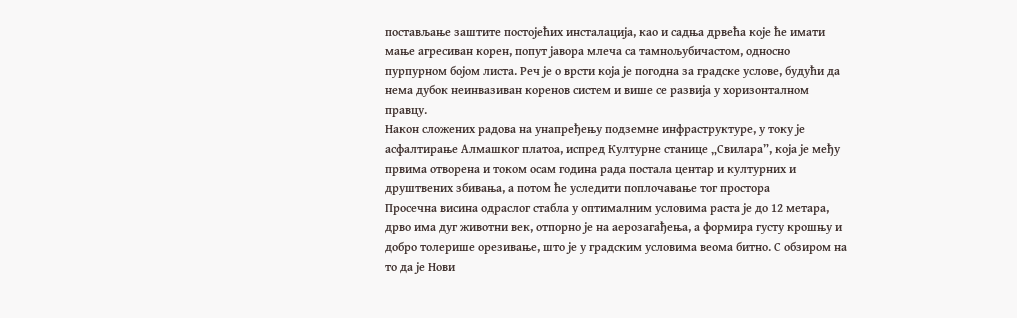постављање заштите постојећих инсталација, као и садња дрвећа које ће имати мање агресиван корен, попут јавора млеча са тамнољубичастом, односно пурпурном бојом листа. Реч је о врсти која је погодна за градске услове, будући да нема дубок неинвазиван коренов систем и више се развија у хоризонталном правцу.
Након сложених радова на унапређењу подземне инфраструктуре, у току је асфалтирање Алмашког платоа, испред Културне станице „Свилара”, која је међу првима отворена и током осам година рада постала центар и културних и друштвених збивања, а потом ће уследити поплочавање тог простора
Просечна висина одраслог стабла у оптималним условима раста је до 12 метара, дрво има дуг животни век, отпорно је на аерозагађења, а формира густу крошњу и добро толерише орезивање, што је у градским условима веома битно. С обзиром на то да је Нови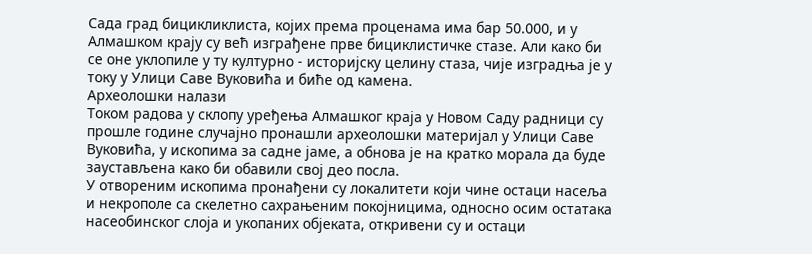Сада град бицикликлиста, којих према проценама има бар 50.000, и у Алмашком крају су већ изграђене прве бициклистичке стазе. Али како би се оне уклопиле у ту културно - историјску целину стаза, чије изградња је у току у Улици Саве Вуковића и биће од камена.
Археолошки налази
Током радова у склопу уређења Алмашког краја у Новом Саду радници су прошле године случајно пронашли археолошки материјал у Улици Саве Вуковића, у ископима за садне јаме, а обнова је на кратко морала да буде заустављена како би обавили свој део посла.
У отвореним ископима пронађени су локалитети који чине остаци насеља и некрополе са скелетно сахрањеним покојницима, односно осим остатака насеобинског слоја и укопаних објеката, откривени су и остаци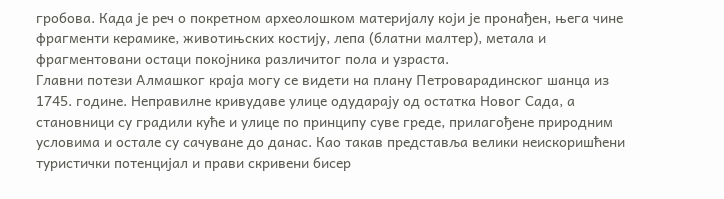гробова. Када је реч о покретном археолошком материјалу који је пронађен, њега чине фрагменти керамике, животињских костију, лепа (блатни малтер), метала и фрагментовани остаци покојника различитог пола и узраста.
Главни потези Алмашког краја могу се видети на плану Петроварадинског шанца из 1745. године. Неправилне кривудаве улице одударају од остатка Новог Сада, а становници су градили куће и улице по принципу суве греде, прилагођене природним условима и остале су сачуване до данас. Као такав представља велики неискоришћени туристички потенцијал и прави скривени бисер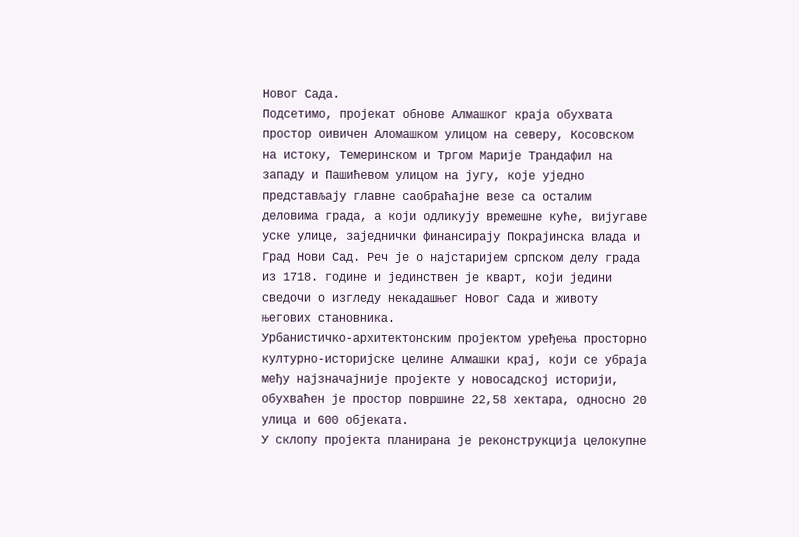Новог Сада.
Подсетимо, пројекат обнове Алмашког краја обухвата простор оивичен Аломашком улицом на северу, Косовском на истоку, Темеринском и Тргом Марије Трандафил на западу и Пашићевом улицом на југу, које уједно представљају главне саобраћајне везе са осталим деловима града, а који одликују времешне куће, вијугаве уске улице, заједнички финансирају Покрајинска влада и Град Нови Сад. Реч је о најстаријем српском делу града из 1718. године и јединствен је кварт, који једини сведочи о изгледу некадашњег Новог Сада и животу његових становника.
Урбанистичко-архитектонским пројектом уређења просторно културно-историјске целине Алмашки крај, који се убраја међу најзначајније пројекте у новосадској историји, обухваћен је простор површине 22,58 хектара, односно 20 улица и 600 објеката.
У склопу пројекта планирана је реконструкција целокупне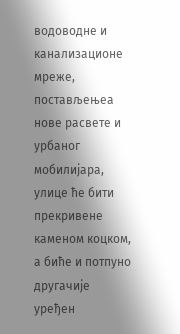водоводне и канализационе мреже, постављењеа нове расвете и урбаног мобилијара, улице ће бити прекривене каменом коцком, а биће и потпуно другачије уређен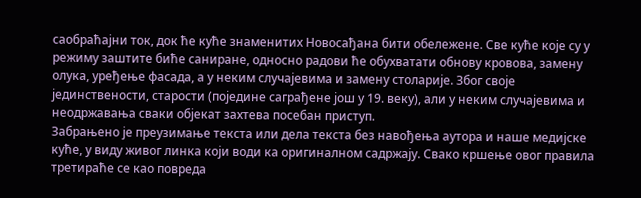саобраћајни ток, док ће куће знаменитих Новосађана бити обележене. Све куће које су у режиму заштите биће саниране, односно радови ће обухватати обнову кровова, замену олука, уређење фасада, а у неким случајевима и замену столарије. Због своје јединствености, старости (поједине саграђене још у 19. веку), али у неким случајевима и неодржавања сваки објекат захтева посебан приступ.
Забрањено је преузимање текста или дела текста без навођења аутора и наше медијске куће, у виду живог линка који води ка оригиналном садржају. Свако кршење овог правила третираће се као повреда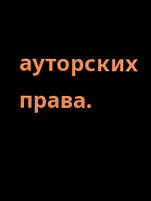ауторских права.